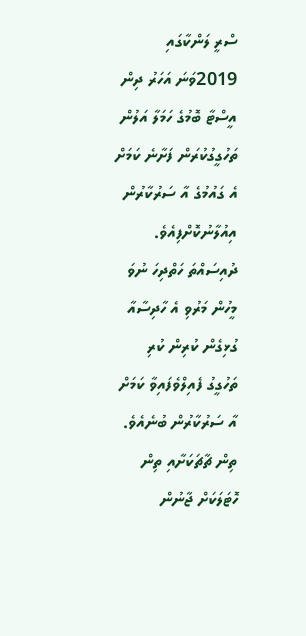ސްރީ ލަންކާގައި 2019ވަނަ އަހަރު ދިން އީސްޓާ ބޮމުގެ ހަމަލާ އަލުން ތަހުގީގުކުރަން ފަށާނެ ކަމަށް އެ ގައުމުގެ އާ ސަރުކާރުން އިއުލާނުކޮށްފިއެވެ. ދުއިސައްތަ ހަތްދިހަ ނުވަ މީހުން މަރުވި އެ ހާދިސާއާ ގުޅިގެން ކުރިން ކުރި ތަހުގީގު ފެއިލްވެފައިވާ ކަމަށް އާ ސަރުކާރުން ބުނެއެވެ.
ތިން ޗާޗަކަށާއި ތިން ހޮޓަލަކަށް ޖާނުން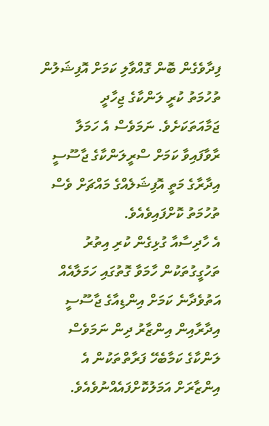ފިދާވެގެން ބޮން ގޮއްވާލި ކަމަށް އޮފިޝަލުން ތުހުމަތު ކުރީ ލަންކާގެ ޖިހާދީ ޖަމާއަތަކަށެވެ. ނަމަވެސް އެ ހަމަލާ ރާވާފައިވާ ކަމަށް ސްރީލަންކާގެ ޖާސޫސީ އިދާރާގެ މަތީ އޮފިޝަލެއްގެ މައްޗަށް ވެސް ތުހުމަތު ކޮށްފައިވެއެވެ.
އެ ހާދިސާއާ ގުޅިގެން ކުރި އިތުރު ތަހުގީގުތަކުން ހާމަވާ ގޮތުގައި ހަމަލާއެއް އަތުވެދާނެ ކަމަށް އިންޑިއާގެ ޖާސޫސީ އިދާރާއިން އިންޒާރު ދިން ނަމަވެސް ލަންކާގެ ކަމާބެހޭ ފަރާތްތަކުން އެ އިންޒާރަށް އަމަލުކޮށްފައެއްނުވެއެވެ.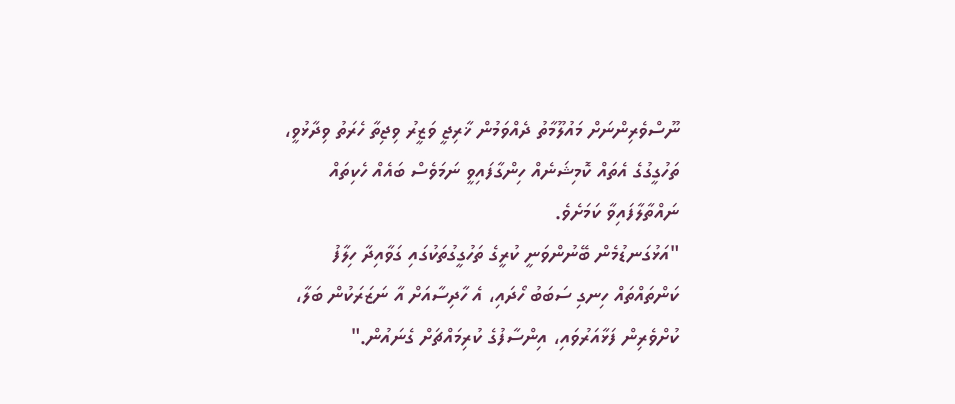ނޫސްވެރިންނަށް މައުލޫމާތު ދެއްވަމުން ޚާރިޖީ ވަޒީރު ވިޖިތާ ހެރަތު ވިދާޅުވީ، ތަހުގީގުގެ އެތައް ކޮމިޝަނެއް ހިންގާފައިވީ ނަމަވެސް ބައެއް ހެކިތައް ނައްތާލާފައިވާ ކަމަށެވެ.
"އަޅުގަނޑުމެން ބޭނުންވަނީ ކުރީގެ ތަހުގީގުތަކުގައި ގަވާއިދާ ހިލާފު ކަންތައްތައް ހިނގި ސަބަބު ހޯދައި، އެ ހާދިސާއަށް އާ ނަޒަރަކުން ބަލާ، ކުށްވެރިން ފަޅާއަރުވައި، އިންސާފުގެ ކުރިމައްޗަށް ގެނައުން."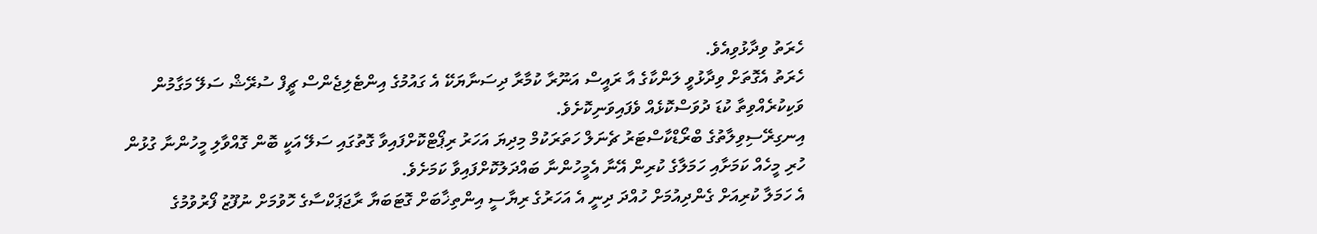ހެރަތު ވިދާޅުވިއެވެ.
ހެރަތު އެގޮތަށް ވިދާޅުވީ ލަންކާގެ އާ ރައީސް އަނޫރާ ކުމާރާ ދިސަނާޔަކޭ އެ ގައުމުގެ އިންޓެލިޖެންސް ޗީފް ސުރޭޝް ސަލޭ މަގާމުން ވަކިކުރެއްވިތާ ކުޑަ ދުވަސްކޮޅެއް ވެފައިވަނިކޮށެވެ.
އިނގިރޭސިވިލާތުގެ ބްރޯޑްކާސްޓަރު ޗެނަލް ހަތަރަކުމް މިދިޔަ އަހަރު ރިޕޯޓްކޮށްފައިވާ ގޮތުގައި ސަލޭ އަކީ ބޮން ގޮއްވާލި މީހުންނާ ގުޅުން ހުރި މީހެއް ކަމަށާއި ހަމަލާގެ ކުރިން އޭނާ އެމީހުންނާ ބައްދަލުކޮށްފައިވާ ކަމަށެވެ.
އެ ހަމަލާ ކުރިއަށް ގެންދިއުމަށް ހުއްދަ ދިނީ އެ އަހަރުގެ ރިޔާސީ އިންތިޚާބަށް ގޮޓަބަޔާ ރާޖަޕަކްސާގެ ހޮވުމަށް ނުފޫޒު ފޯރުވުމުގެ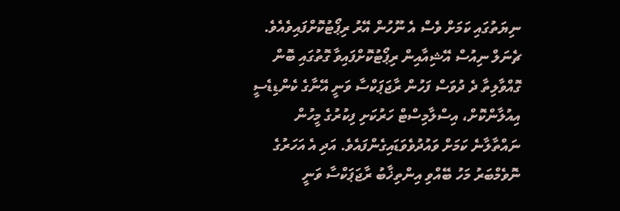ނިޔަތުގައި ކަމަށް ވެސް އެ ނޫހުން އޭރު ރިޕޯޓުކޮށްފައިވެއެވެ.
ޗެނަލް ނިއުސް އޭޝިއާއިން ރިޕޯޓުކޮށްފައިވާ ގޮތުގައި ބޮން ގޮއްވާލިތާ ދެ ދުވަސް ފަހުން ރާޖަޕަކްސާ ވަނީ އޭނާގެ ކެންޑިޑެސީ އިއުލާންކޮށް، އިސްލާމިސްޓް ހަރުކަށި ފިކުރުގެ މީހުން ނައްތާލާނެ ކަމަށް ވައުދުވެވަޑައިގެންފައެވެ. އަދި އެ އަހަރުގެ ނޮވެމްބަރު މަހު ބޭއްވި އިންތިޚާބު ރާޖަޕަކްސާ ވަނީ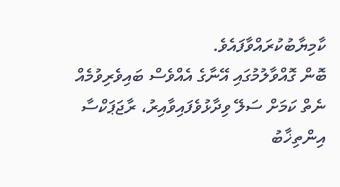ކާމިޔާބުކުރައްވާފައެވެ.
ބޮން ގޮއްވާލުމުގައި އޭނާގެ އެއްވެސް ބައިވެރިވުމެއް ނެތް ކަމަށް ސަލޭ ވިދާޅުވެފައިވާއިރު، ރާޖަޕަކްސާ އިންތިޚާބު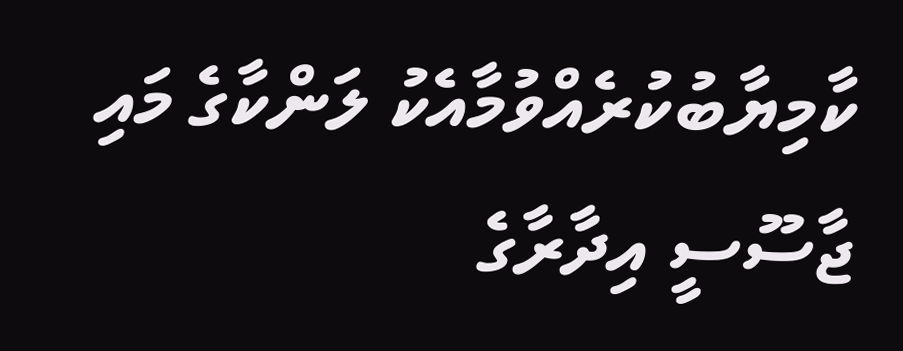ކާމިޔާބުކުރެއްވުމާއެކު ލަންކާގެ މައި ޖާސޫސީ އިދާރާގެ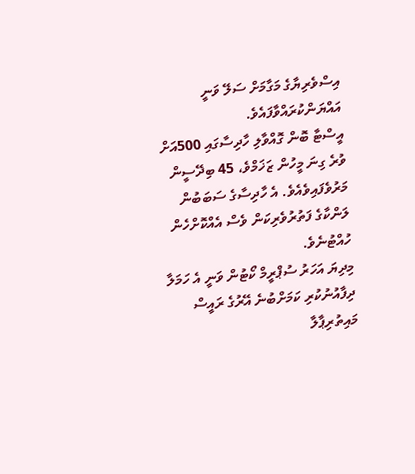އިސްވެރިޔާގެ މަގާމަށް ސަލޭ ވަނީ އައްޔަންކުރައްވާފައެވެ.
އީސްޓާ ބޮން ގޮއްވާލި ހާދިސާގައި 500އަށް ވުރެ ގިނަ މީހުން ޒަޚަމްވެ، 45 ބިދޭސީން މަރުވެފައިވެއެވެ. އެ ހާދިސާގެ ސަބަބުން ލަންކާގެ ފަތުރުވެރިކަން ވެސް އެއްކޮށްހެން ހުއްޓުނެވެ.
މިދިޔަ އަހަރު ސުޕްރީމް ކޯޓުން ވަނީ އެ ހަމަލާ ދިފާއުނުކުރި ކަމަށްބުނެ އޭރުގެ ރައީސް މައިތުރިޕާލާ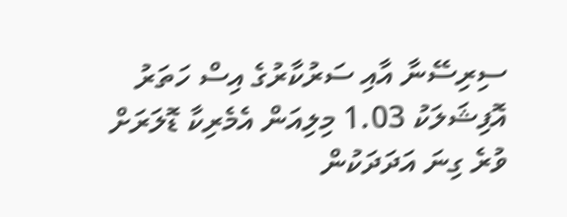ސިރިސޭނާ އާއި ސަރުކާރުގެ އިސް ހަތަރު އޮފިޝަލަކު 1.03 މިލިއަން އެމެރިކާ ޑޮލަރަށް ވުރެ ގިނަ އަދަދަކުން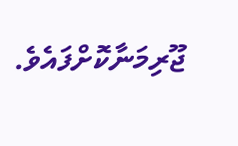ޖޫރިމަނާކޮށްފައެވެ.